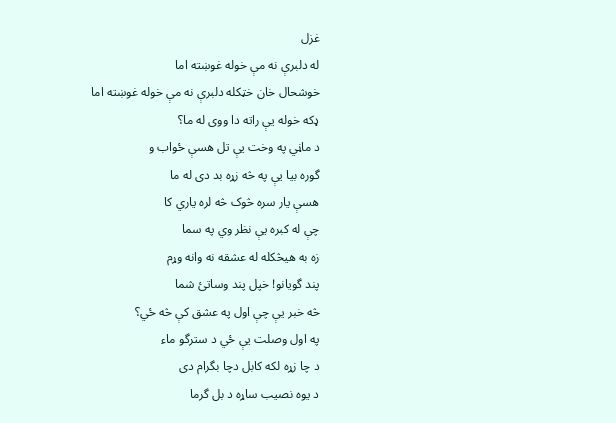غزل
له دلبرې نه مې خوله غوښته اما
خوشحال خان خټکله دلبرې نه مې خوله غوښته اما
ډکه خوله يې راته دا ووی له ما؟
د ماڼي په وخت يې تل هسې ځواب و
گوره بيا يې په څه زړه بد دی له ما
هسې يار سره څوک څه لره ياري کا
چې له کبره يې نظر وي په سما
زه به هيڅکله له عشقه نه وانه وړم
پند گويانو! خپل پند وساتئ شما
څه خبر يې چې اول په عشق کې څه ځي؟
په اول وصلت يې ځي د سترگو ماء
د چا زړه لکه کابل دچا بگرام دی
د يوه نصيب ساړه د بل گرما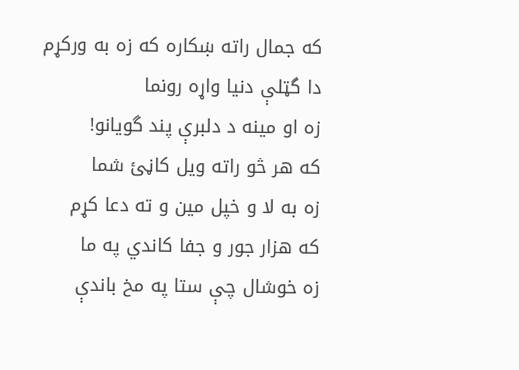که جمال راته ښکاره که زه به ورکړم
دا گټلې دنيا واړه رونما
زه او مينه د دلبرې پند گويانو!
که هر څو راته ويل کاڼئ شما
زه به لا و خپل مين و ته دعا کړم
که هزار جور و جفا کاندي په ما
زه خوشال چې ستا په مخ باندې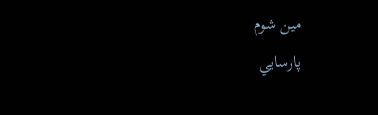مين شوم
پارسايي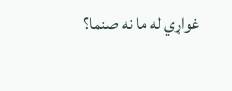غواړي له ما نه صنما؟